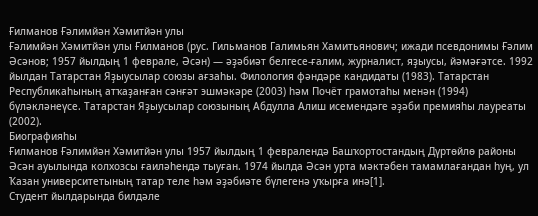Ғилманов Ғәлимйән Хәмитйән улы
Ғәлимйән Хәмитйән улы Ғилманов (рус. Гильманов Галимьян Хамитьянович; ижади псевдонимы Ғәлим Әсәнов; 1957 йылдың 1 феврале, Әсән) — әҙәбиәт белгесе-ғалим, журналист, яҙыусы, йәмәғәтсе. 1992 йылдан Татарстан Яҙыусылар союзы ағзаһы. Филология фәндәре кандидаты (1983). Татарстан Республикаһының атҡаҙанған сәнғәт эшмәкәре (2003) һәм Почёт грамотаһы менән (1994) бүләкләнеүсе. Татарстан Яҙыусылар союзының Абдулла Алиш исемендәге әҙәби премияһы лауреаты (2002).
Биографияһы
Ғилманов Ғәлимйән Хәмитйән улы 1957 йылдың 1 февралендә Башҡортостандың Дүртөйлө районы Әсән ауылында колхозсы ғаиләһендә тыуған. 1974 йылда Әсән урта мәктәбен тамамлағандан һуң, ул Ҡазан университетының татар теле һәм әҙәбиәте бүлегенә уҡырға инә[1].
Студент йылдарында билдәле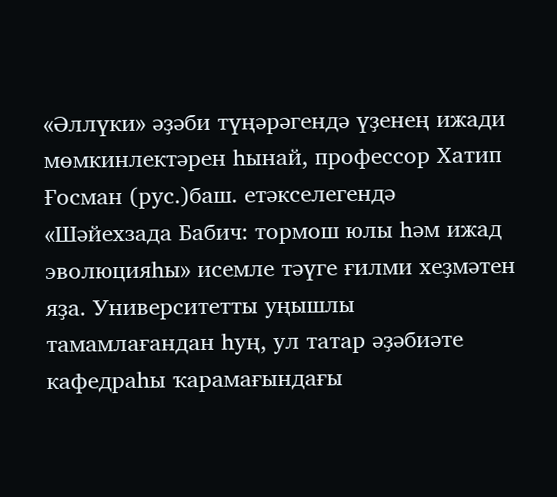«Әллүки» әҙәби түңәрәгендә үҙенең ижади мөмкинлектәрен һынай, профессор Хатип Ғосман (рус.)баш. етәкселегендә «Шәйехзада Бабич: тормош юлы һәм ижад эволюцияһы» исемле тәүге ғилми хеҙмәтен яҙа. Университетты уңышлы тамамлағандан һуң, ул татар әҙәбиәте кафедраһы ҡарамағындағы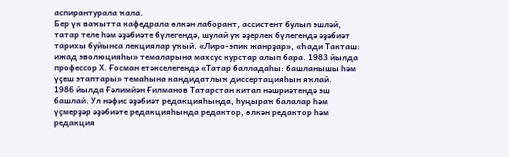аспирантурала ҡала.
Бер үк ваҡытта кафедрала өлкән лаборант, ассистент булып эшләй, татар теле һәм әҙәбиәте бүлегендә, шулай уҡ әҙерлек бүлегендә әҙәбиәт тарихы буйынса лекциялар уҡый. «Лиро-эпик жанрҙар», «Һади Такташ: ижад эволюцияһы» темаларына махсус курстар алып бара. 1983 йылда профессор Х. Ғосман етәкселегендә «Татар балладаһы: башланышы һәм үҫеш этаптары» темаһына кандидатлыҡ диссертацияһын яҡлай.
1986 йылда Ғәлимйән Ғилманов Татарстан китап нәшриәтендә эш башлай. Ул нәфис әҙәбиәт редакцияһында, һуңыраҡ балалар һәм үҫмерҙәр әҙәбиәте редакцияһында редактор, өлкән редактор һәм редакция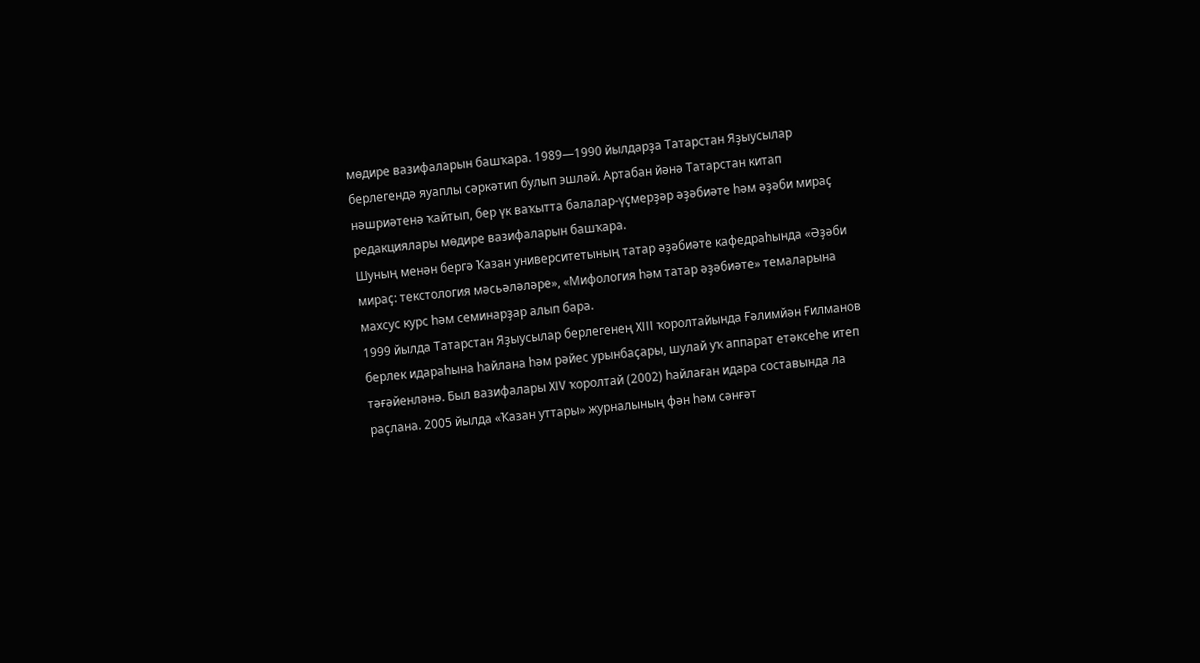мөдире вазифаларын башҡара. 1989—1990 йылдарҙа Татарстан Яҙыусылар берлегендә яуаплы сәркәтип булып эшләй. Артабан йәнә Татарстан китап нәшриәтенә ҡайтып, бер үк ваҡытта балалар-үҫмерҙәр әҙәбиәте һәм әҙәби мираҫ редакциялары мөдире вазифаларын башҡара.
Шуның менән бергә Ҡазан университетының татар әҙәбиәте кафедраһында «Әҙәби мираҫ: текстология мәсьәләләре», «Мифология һәм татар әҙәбиәте» темаларына махсус курс һәм семинарҙар алып бара.
1999 йылда Татарстан Яҙыусылар берлегенең XIII ҡоролтайында Ғәлимйән Ғилманов берлек идараһына һайлана һәм рәйес урынбаҫары, шулай уҡ аппарат етәксеһе итеп тәғәйенләнә. Был вазифалары XIV ҡоролтай (2002) һайлаған идара составында ла раҫлана. 2005 йылда «Ҡазан уттары» журналының фән һәм сәнғәт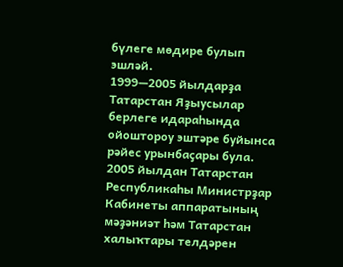бүлеге мөдире булып эшләй.
1999—2005 йылдарҙа Татарстан Яҙыусылар берлеге идараһында ойоштороу эштәре буйынса рәйес урынбаҫары була.
2005 йылдан Татарстан Республикаһы Министрҙар Кабинеты аппаратының мәҙәниәт һәм Татарстан халыҡтары телдәрен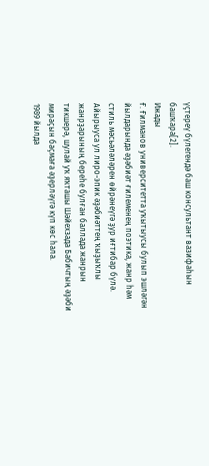үҫтереү бүлегендә баш консультант вазифаһын башҡара[2].
Ижады
Ғ. Ғилманов университетта уҡытыусы булып эшләгән йылдарында әҙәбиәт ғилеменең поэтика, жанр һәм стиль мәсьәләләрен өйрәнеүгә ҙур иғтибар бүлә. Айырыуса ул лиро-эпик әҙәбиәттең ҡыҙыҡлы жанрҙарының береһе булған баллада жанрын тикшерә, шулай уҡ яҡташы Шәйехзада Бабичтың әҙәби мираҫын баҫмаға әҙерләүгә күп көс һала.
1989 йылда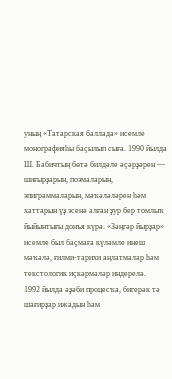уның «Татарская баллада» исемле монографияһы баҫылып сыға. 1990 йылда Ш. Бабичтың бөтә билдәле әҫәрҙәрен — шиғырҙарын, поэмаларын, эпиграммаларын, мәҡәләләрен һәм хаттарын үҙ эсенә алған ҙур бер томлыҡ йыйынтығы донъя күрә. «Зәңгәр йырҙар» исемле был баҫмаға күләмле инеш мәҡәлә, ғилми-тарихи аңлатмалар һәм текстологик иҫкәрмәләр индерелә.
1992 йылда әҙәби процесҡа, бигерәк тә шағирҙар ижадын һәм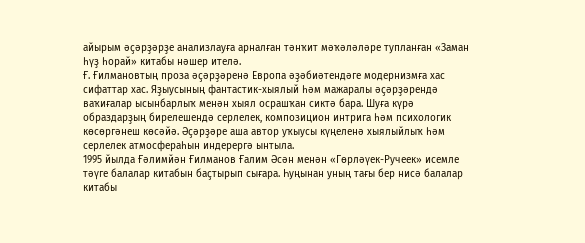айырым әҫәрҙәрҙе анализлауға арналған тәнҡит мәҡәләләре тупланған «Заман һүҙ һорай» китабы нәшер ителә.
Ғ. Ғилмановтың проза әҫәрҙәренә Европа әҙәбиәтендәге модернизмға хас сифаттар хас. Яҙыусының фантастик-хыялый һәм мажаралы әҫәрҙәрендә ваҡиғалар ысынбарлыҡ менән хыял осрашҡан сиктә бара. Шуға күрә образдарҙың бирелешендә серлелек, композицион интрига һәм психологик көсөргәнеш көсәйә. Әҫәрҙәре аша автор уҡыусы күңеленә хыялыйлыҡ һәм серлелек атмосфераһын индерергә ынтыла.
1995 йылда Ғәлимйән Ғилманов Ғалим Әсән менән «Гөрләүек-Ручеек» исемле тәүге балалар китабын баҫтырып сығара. Һуңынан уның тағы бер нисә балалар китабы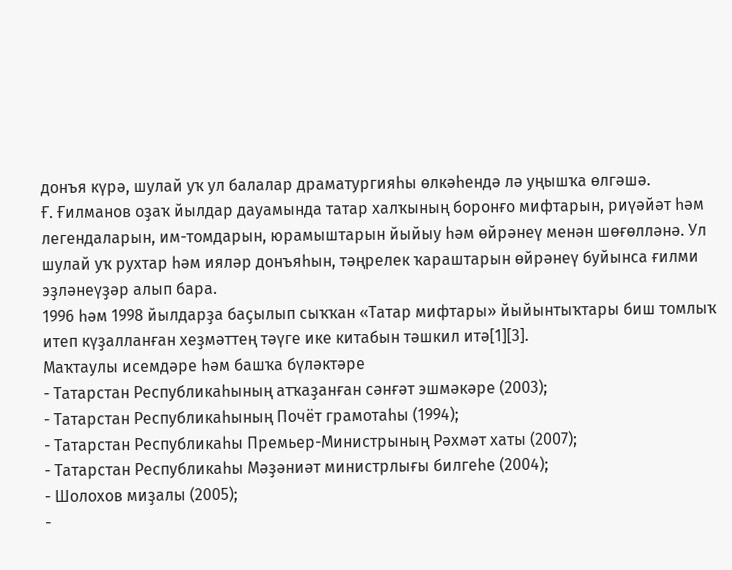донъя күрә, шулай уҡ ул балалар драматургияһы өлкәһендә лә уңышҡа өлгәшә.
Ғ. Ғилманов оҙаҡ йылдар дауамында татар халҡының боронғо мифтарын, риүәйәт һәм легендаларын, им-томдарын, юрамыштарын йыйыу һәм өйрәнеү менән шөғөлләнә. Ул шулай уҡ рухтар һәм ияләр донъяһын, тәңрелек ҡараштарын өйрәнеү буйынса ғилми эҙләнеүҙәр алып бара.
1996 һәм 1998 йылдарҙа баҫылып сыҡҡан «Татар мифтары» йыйынтыҡтары биш томлыҡ итеп күҙалланған хеҙмәттең тәүге ике китабын тәшкил итә[1][3].
Маҡтаулы исемдәре һәм башҡа бүләктәре
- Татарстан Республикаһының атҡаҙанған сәнғәт эшмәкәре (2003);
- Татарстан Республикаһының Почёт грамотаһы (1994);
- Татарстан Республикаһы Премьер-Министрының Рәхмәт хаты (2007);
- Татарстан Республикаһы Мәҙәниәт министрлығы билгеһе (2004);
- Шолохов миҙалы (2005);
-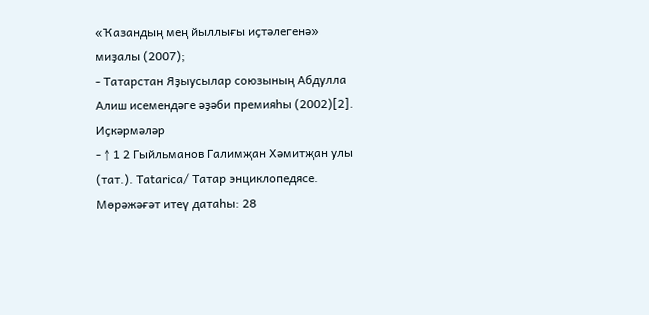«Ҡазандың мең йыллығы иҫтәлегенә» миҙалы (2007);
- Татарстан Яҙыусылар союзының Абдулла Алиш исемендәге әҙәби премияһы (2002)[2].
Иҫкәрмәләр
- ↑ 1 2 Гыйльманов Галимҗан Хәмитҗан улы (тат.). Tatarica/ Татар энциклопедясе. Мөрәжәғәт итеү датаһы: 28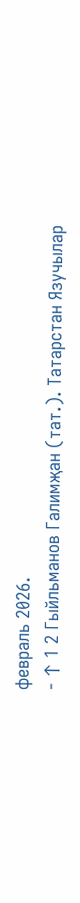февраль 2026.
- ↑ 1 2 Гыйльманов Галимҗан (тат.). Татарстан Язучылар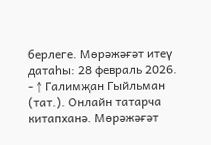берлеге. Мөрәжәғәт итеү датаһы: 28 февраль 2026.
- ↑ Галимҗан Гыйльман (тат.). Oнлайн татарча китапханә. Мөрәжәғәт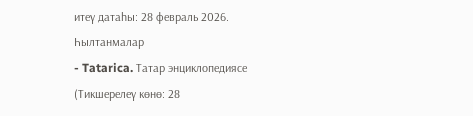итеү датаһы: 28 февраль 2026.
Һылтанмалар
- Tatarica. Татар энциклопедиясе (Тикшерелеү көнө: 28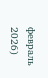февраль 2026)